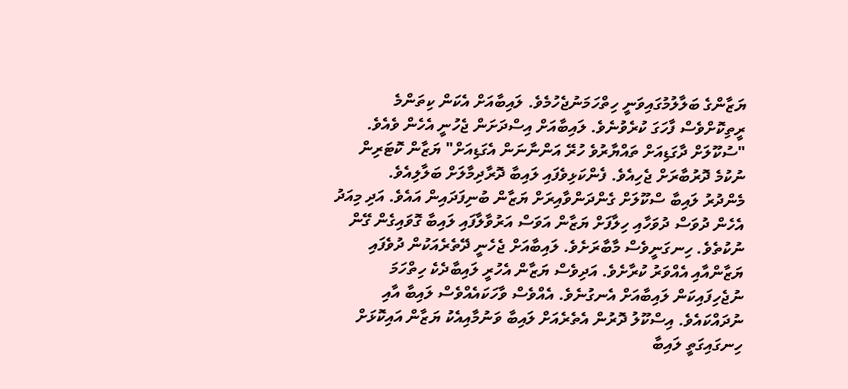ޔަޒާންގެ ބަލާލުމުގައިވަނީ ހިތްހަމަނުޖެހުމެވެ. ލައިބާއަށް އެކަން ކިތަންމެ ރީތިކޮށްވެސް ފާހަގަ ކުރެވުނެވެ. ލައިބާއަށް އިސްދަށަން ޖެހުނީ އެހެން ވެއެވެ.
"ސުކޫލަށް ދާގަޑިއަށް ތައްޔާރުވެ ހުރޭ އަންނާނަން އެގަޑިއަށް" ޔަޒާން ކޮޓަރިން ނުކުމެ ދޮރުބާރަށް ޖެހިއެވެ. ފެންކަޅިވެފައި ލައިބާ ދޮރާދިމާލަށް ބަލާލިއެވެ.
މެންދުރު ލައިބާ ސްކޫލަށް ގެންދަންވާއިރަށް ޔަޒާން ބުނިފަދައިން އައެވެ. އަދި މިއަދު އެހެން ދުވަސް ދުވަހާއި ހިލާފަށް ޔަޒާން އަވަސް އަރުވާލާފައި ލައިބާ ގޮވައިގެން ގޭން ނުކުތެވެ. ހިނގަނީވެސް މާބާރަށެވެ. ލައިބާއަށް ޖެހެނީ ދޭތެރެއަކުން ދުވެފައި ޔަޒާންއާއި އެއްވަރު ކުރާށެވެ. އަދިވެސް ޔަޒާން އެހުރީ ލައިބާދެކެ ހިތްހަމަ ނުޖެހިފައިކަން ލައިބާއަށް އެނގުނެވެ. އެއްވެސް ވާހަކައެއްވެސް ލައިބާ އާއި ނުދައްކައެވެ. އިސްކޫލު ދޮރުން އެތެރެއަށް ލައިބާ ވަނުމާއިއެކު ޔަޒާން އައިކޮޅަށް ހިނގައިގަތީ ލައިބާ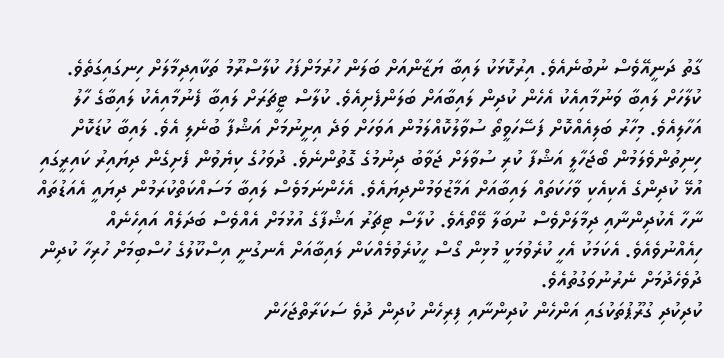ގާތު ދަނީއޭވެސް ނުބުނެއެވެ. އިރުކޮޅަކު ލައިބާ ޔަޒާންއަށް ބަލަން ހުރުމަށްފަހު ކުލާސްރޫމު ތަކާއިދިމާލަށް ހިނގައިގަތެވެ.
ކުލާހަށް ލައިބާ ވަނުމާއިއެކު އެހެން ކުދިން ލައިބާއަށް ބަލަންފެށިއެވެ. ކުލާސް ޓީޗަރަށް ލައިބާ ފެނުމާއިއެކު ލައިބާގެ ހާލު އަހާލިއެވެ. މިހާރު ބަލިއެއްކޮށް ފަސޭހަވީތޯ ސުވާލުކޮއްލަމުން އަވަހަށް ވަދެ އިށީނުމަށް އަޝްފާ ބުނެލި އެވެ. ލައިބާ ކުޑަކޮށް ހިނިތުންވެލަމުން ބޯޖަހާލީ އަޝްފާ ކުރި ސުވާލަށް ޖަވާބު ދިނުމުގެ ގޮތުންނެވެ. ދުވަހުގެ ކިޔެވުން ފެށިގެން ދިޔައިރު ކައިރީގައި އުޅޭ ކުދިންގެ އެކިއެކި ވާހަކަތައް ލައިބާއަށް އަމާޒުވަމުންދިޔައެވެ. އެހެންނަމަވެސް ލައިބާ މަސައްކަތްކުރަމުން ދިޔައީ އެއަޑުތައް ނާހާ އެކުދިންނާއި ދިމާލަށްވެސް ނުބަލާ ވޭތޯއެވެ. ކުލާސް ޓިޗަރު އަޝްފާގެ އުޅުމަށް އެއްވެސް ބަދަލެއް އައިހެނެއް ހިއެއްނުވެއެވެ. އެކަމަކު އެހީ ކުރެވުމަކީ މުޅިން ގޯސް ހީކުރެވުމެއްކަން ލައިބާއަށް އެނގުނީ އިސްކޫލުގެ ހުސްބިމަށް ހުރިހާ ކުދިން ދުވެހެދުމަށް ނެރުނުވަގުތުއެވެ.
ކުދިކުދި ގުރޫޕުތަކުގައި އަންހެން ކުދިންނާއި ފިރިހެން ކުދިން ދުވެ ސަކަރާތްޖަހަން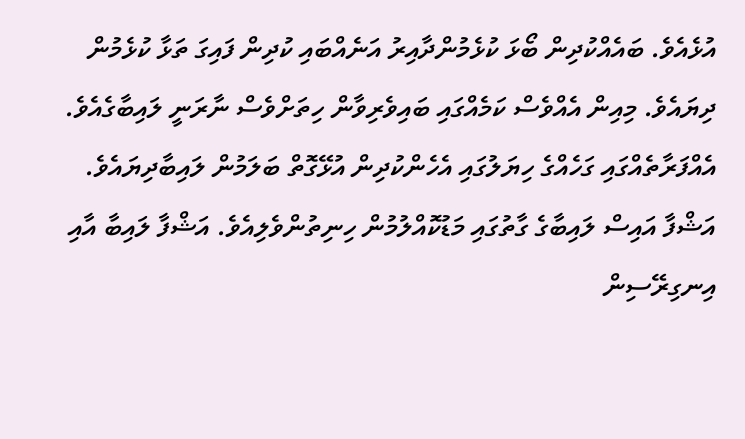އުޅެއެވެ. ބައެއްކުދިން ބޯޅަ ކުޅެމުންދާއިރު އަނެއްބައި ކުދިން ފައިގަ ތަޅާ ކުޅެމުން ދިޔައެވެ. މިއިން އެއްވެސް ކަމެއްގައި ބައިވެރިވާން ހިތަށްވެސް ނާރަނީ ލައިބާގެއެވެ. އެއްފަރާތެއްގައި ގަހެއްގެ ހިޔަލުގައި އެހެންކުދިން އުޅޭގޮތް ބަލަމުން ލައިބާދިޔައެވެ. އަޝްފާ އައިސް ލައިބާގެ ގާތުގައި މަޑުކޮއްލުމުން ހިނިތުންވެލިއެވެ. އަޝްފާ ލައިބާ އާއި އިނގިރޭސިން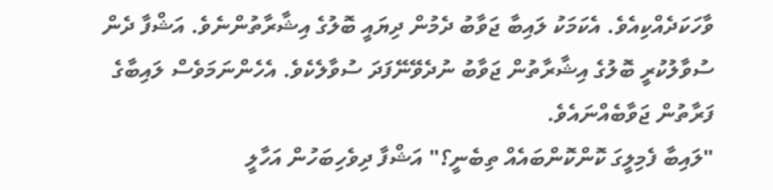ވާހަކަދެއްކިއެވެ. އެކަމަކު ލައިބާ ޖަވާބު ދެމުން ދިޔައީ ބޮލުގެ އިޝާރާތުންނެވެ. އަޝްފާ ދެން ސުވާލުކުރީ ބޮލުގެ އިޝާރާތުން ޖަވާބު ނުދެވޭނޭފަދަ ސުވާލެކެވެ. އެހެންނަމަވެސް ލައިބާގެ ފަރާތުން ޖަވާބެއްނައެވެ.
"ލައިބާ ފެމިލީގަ ކޮންކޮންބައެއް ތިބެނީ؟" އަޝްފާ ދިވެހިބަހުން އަހާލީ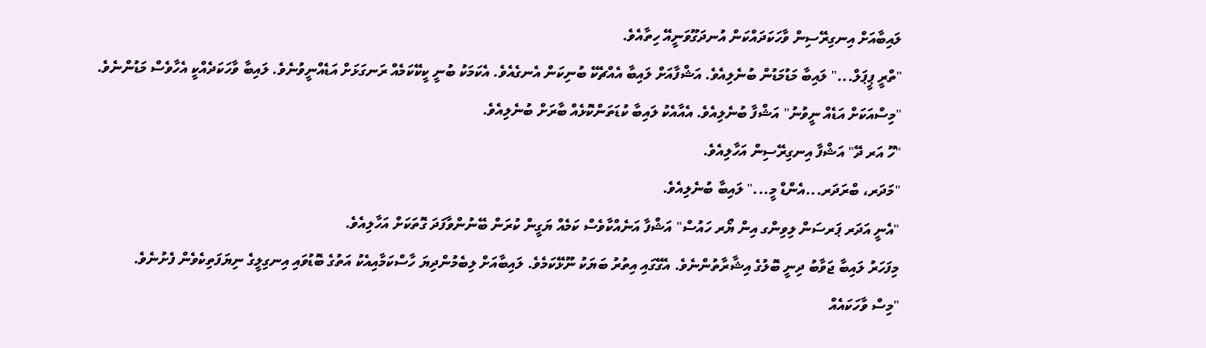ލައިބާއަށް އިނގިރޭސިން ވާހަކަދައްކަން އުނދަގޫވަނީއޭ ހިތާއެވެ.
"ތްރީ ޕީޕަލް..." ލައިބާ މަޑުމަޑުން ބުނެލިއެވެ. އަޝްފާއަށް ލައިބާ އެއްޗެކޭ ބުނިކަން އެނގެއެވެ. އެކަމަކު ބުނީ ކީކޭކަމެއް ރަނގަޅަށް އަޑެއްނީވުނެވެ. ލައިބާ ވާހަކަދެއްކީ އެހާވެސް މަޑުންނެވެ.
"މިސްއަކަށް އަޑެއް ނީވުނު" އަޝްފާ ބުނެލިއެވެ. އެއާއެކު ލައިބާ ކުޑަތަންކޮޅެއް ބާރަށް ބުނެލިއެވެ.
"ހޫ އަރ ދޭ" އަޝްފާ އިނގިރޭސިން އަހާލިއެވެ.
"މަދަރ، ބްރަދަރ...އެންޑް މީ..." ލައިބާ ބުނެލިއެވެ.
"އެނީ އަދަރ ޕަރސަން ލިވިންގ އިން ޔޯރ ހައުސް" އަޝްފާ އަނެއްކާވެސް ކަމެއް ޔަގީން ކުރަން ބޭނުންވާފަދަ ގޮތަކަށް އަހާލިއެވެ.
މިފަހަރު ލައިބާ ޖަވާބު ދިނީ ބޮލުގެ އިޝާރާތުންނެވެ. އެގޭގައި އިތުރު ބަޔަކު ނޫޅޭކަމެވެ. ލައިބާއަށް ލިބެމުންދިޔަ ހާސްކަމާއިއެކު އަތުގެ ބޮޑުވައި އިނގިލީގެ ނިޔަފަތިކެވެން ފެށުނެވެ.
"މިސް ވާހަކައެއް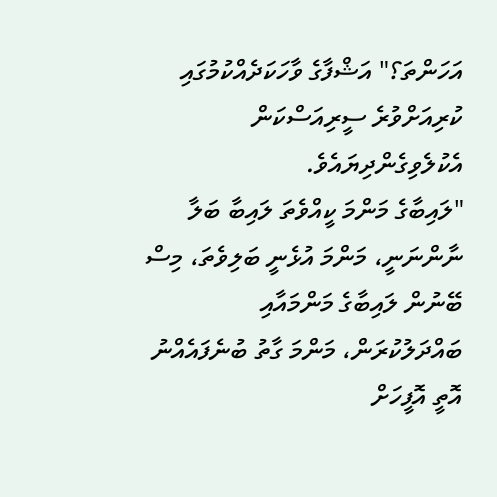އަހަންތަ؟" އަޝްފާގެ ވާހަކަދެއްކުމުގައި ކުރިއަށްވުރެ ސީރިއަސްކަން އެކުލެވިގެންދިޔައެވެ.
"ލައިބާގެ މަންމަ ކީއްވެތަ ލައިބާ ބަލާ ނާންނަނީ، މަންމަ އުޅެނީ ބަލިވެތަ، މިސް ބޭނުން ލައިބާގެ މަންމައާއި ބައްދަލުކުރަން، މަންމަ ގާތު ބުނެފައެއްނު އޮތީ އޮފީހަށް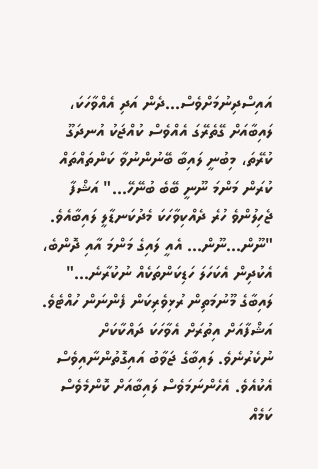އައިސްދިނުމަށްވެސް...ދެން އަދި އެއްވާހަކަ، ލައިބާއަށް ގޭތެރޭގަ އެއްވެސް ކުއްޖަކު އުނދަގޫ ކުރޭތަ، މިބުނީ ލައިބާ ބޭނުންނުވާ ކަންތައްތައް ކުރަން މަންމަ ނޫނީ ބޭބެ ބުނޭހޭ..." އަޝްފާ ޖެހިލުންވެ ހުރެ ދެއްކިވާހަކަ މެދުކަނޑާލީ ލައިބާއެވެ.
"ނޫން...ނޫން... އެއީ ލައިގެ މަންމަ އާއި ދޮންބެ، އެކުދިން އެކަހަލަ ހަޑިކަންތަކެއް ނުކުރާނެ..." ލައިބާގެ މޫނުމަތިން ރުޅިވެރިކަން ފެންނަން ހުއްޓެވެ.
އަޝްފާއަށް އިތުރަށް އެވާހަކަ ދައްކާކަށް ނުކެރުނެވެ. ލައިބާގެ ޖަވާބު އައިގޮތުންނާއިވެސް އެކުއެވެ. އެހެންނަމަވެސް ލައިބާއަށް ކޮންމެވެސް ކަމެއް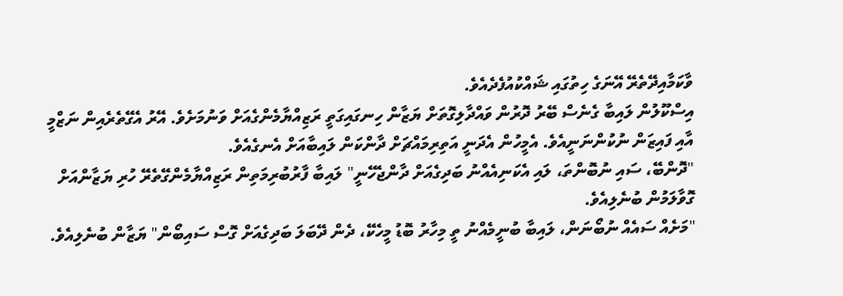ވާކަމާއިދޭތެރޭ އޭނަގެ ހިތުގައި ޝައްކުއުފެދެއެވެ.
އިސްކޫލުން ލައިބާ ގެނެސް ބޭރު ދޮރުން ވައްދާލިގޮތަށް ޔަޒާން ހިނގައިގަތީ ރަޒިއްޔާމެންގެއަށް ވަނުމަށެވެ. އޭރު އެގޭތެރެއިން ނަޒްމީ އާއި ފައިޒަން ނުކުންނަނީއެވެ. އެމީހުން އެދަނީ އަތިރިމައްޗަށް ދާންކަން ލައިބާއަށް އެނގެއެވެ.
"ދޮންބޭ، ސައި ނުބޮންތަ، ލައި އެކަނިއެއްނު ބަދިގެއަށް ދާންޖެހޭނީ" ލައިބާ ފާރުބުރިމަތިން ރަޒިއްޔާމެންގޭތެރޭ ހުރި ޔަޒާންއަށް ގޮވާލަމުން ބުނެލިއެވެ.
"މަށެއް ސައެއް ނުބޯނަން، ލައިބާ ބުނީމެއްނު ތީ މިހާރު ބޮޑު މީހެކޭ، ދެން ދޭބަލަ ބަދިގެއަށް ގޮސް ސައިބޯން" ޔަޒާން ބުނެލިއެވެ.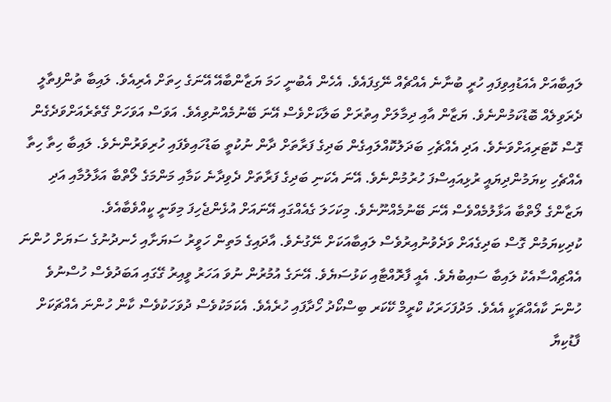ލައިބާއަށް އެއަޑުއިވިފައި ހުރީ ބުނާނެ އެއްޗެއް ނޭގިފައެވެ. އެހެން އެބުނީ ހަމަ ޔަޒާންބާއޭ އޭނަގެ ހިތަށް އެރިއެވެ. ލައިބާ ތުންފިތާލީ ދެރަވިލެއް ބޮޑުކަމުންނެވެ. ޔަޒާން އާއި ދިމާލަށް އިތުރަށް ބަލާކަށްވެސް އޭނަ ބޭނުމެއްނުވިއެވެ. އަވަސް އަވަހަށް ގޭތެރެއަށްވަދެގެން ގޮސް ކޮޓަރިއަށްވަނެވެ. އަދި އެއްޗެހި ބަދަލުކޮއްލައިގެން ބަދިގެ ފަރާތަށް ދާން ނުކުތީ ބަޑުހައިވެފައި ހުރިވަރުންނެވެ. ލައިބާ ހިތާ ހިތާ އެއްޗެހި ކިޔަމުންދިޔައީ ރުޅިއައިސްފަ ހުރުމުންނެވެ. އޭނަ އެކަނި ބަދިގެ ފަރާތަށް ދެވިދާނެ ކަމާއި މަންމަގެ ލޯތްބާ އަޅާލުމާއި އަދި ޔަޒާންގެ ލޯތްބާ އަޅާލުމެއްވެސް އޭނަ ބޭނުމެއްނޫނެވެ. މިކަހަލަ ގެއެއްގައި އޭނައަށް އުޅެންޖެހިފަ މިވަނީ ކީއްވެބާއެވެ.
ކުދިކިޔަމުން ގޮސް ބަދިގެއަށް ވަދެވުނުއިރުވެސް ލައިބާއަކަށް ނޭގުނެވެ. އާދައިގެ މަތިން ހަވީރު ސަޔަށާއި ހެނދުނުގެ ސަޔަށް ހުންނަ އެއްޗިއްސާއެކު ލައިބާ ސައިބުޔެވެ. އެއީ ފާރޮއްޓާއި ކަޅުސަޔެވެ. އޭނަގެ އުމުރުން ނުވަ އަހަރު ވީއިރު ގޭގައި އަބަދުވެސް ހުސްނުވެ ހުންނަ ކާއެއްޗަކީ އެއެވެ. މަދުފަހަރަކު ކްރީމް ކޭކަރ ބިސްކޯދު ހޯދާފައި ހުރެއެވެ. އެކަމަކުވެސް ދުވަހަކުވެސް ކާން ހުންނަ އެއްޗަކަށް ފާޑުކިޔާ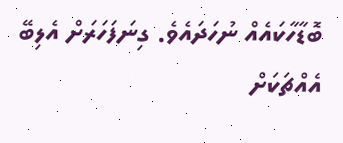ބޮޑާހާކައެއް ނުހަދައެވެ. ގިނަފަހަރަށް އެލިބޭ އެއްޗަކަށް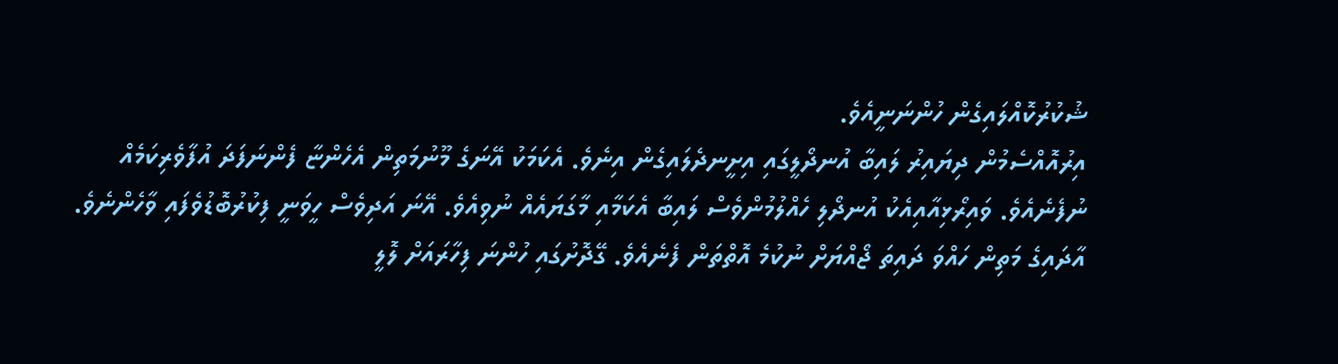ޝުކުރުކޮއްލައިގެން ހުންނަނީއެވެ.
އިރުއޮއްސެމުން ދިޔައިރު ލައިބާ އުނދޯލީގައި އިށީނދެލައިގެން އިނެވެ. އެކަމަކު އޭނަގެ މޫނުމަތިން އެހެންޏާ ފެންނަފަދަ އުފާވެރިކަމެއް ނުފެނެއެވެ. ވައިރޯޅިއާއިއެކު އުނދޯލި ހެއްލުމުންވެސް ލައިބާ އެކަމާއި މާގަޔައެއް ނުވިއެވެ. އޭނަ އަދިވެސް ހީވަނީ ފިކުރުބޮޑުވެފައި ވާހެންނެވެ. އާދައިގެ މަތިން ހައްވަ ދައިތަ ޖޯއްޔަށް ނުކުމެ އޮތްތަން ފެނެއެވެ. ގޭދޮށުގައި ހުންނަ ފިހާރައަށް ލޮލީ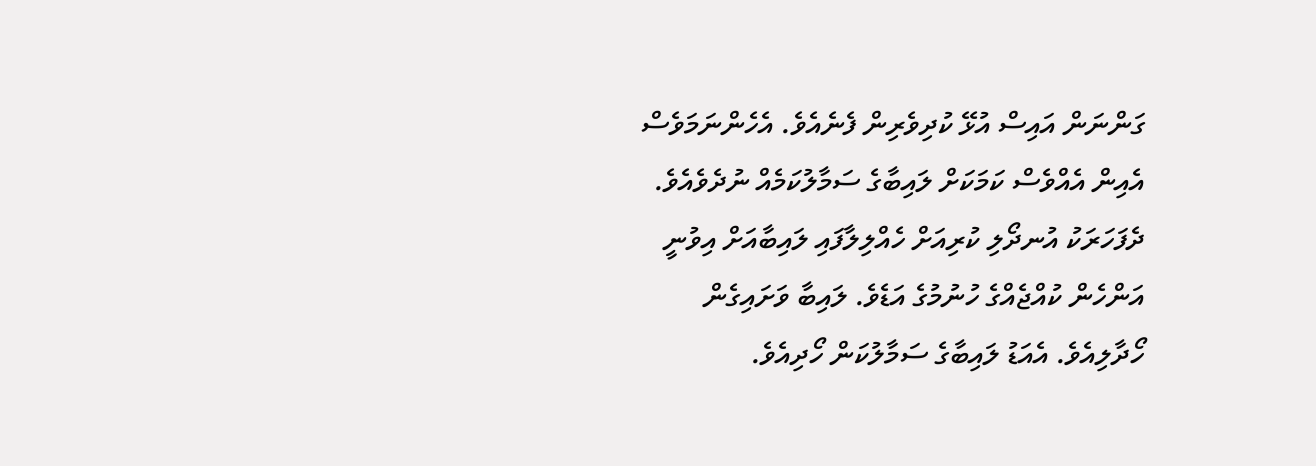ގަންނަން އައިސް އުޅޭ ކުދިވެރިން ފެނެއެވެ. އެހެންނަމަވެސް އެއިން އެއްވެސް ކަމަކަށް ލައިބާގެ ސަމާލުކަމެއް ނުދެވެއެވެ. ދެފަހަރަކު އުނދޯލި ކުރިއަށް ހެއްލިލާފައި ލައިބާއަށް އިވުނީ އަންހެން ކުއްޖެއްގެ ހުނުމުގެ އަޑެވެ. ލައިބާ ވަށައިގެން ހޯދާލިއެވެ. އެއަޑު ލައިބާގެ ސަމާލުކަން ހޯދިއެވެ.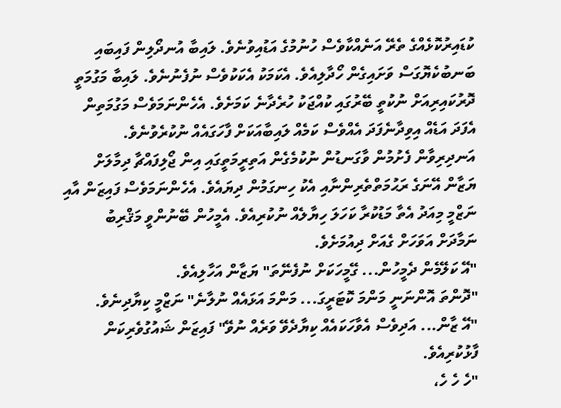ކުޑައިރުކޮޅެއްގެ ތެރޭ އަނެއްކާވެސް ހުނުމުގެ އަޑުއިވުނެވެ. ލައިބާ އުނދޯލިން ފައިބައި ބަނބުކެޔޮގަސް ވަށައިގެން ހޯދާލިއެވެ. އެކަމަކު އެކަކުވެސް ނުފެނުނެވެ. ލައިބާ މަގުމަތީ ދޮރުކައިރިއަށް ނުކުތީ ބޭރުގައި ކުއްޖަކު ހުރެދާނެ ކަމަށެވެ. އެހެންނަމަވެސް މަގުމަތިން އެފަދަ އަޑެއް އިވިދާނެފަދަ އެއްވެސް ކަމެއް ލައިބާއަކަށް ފާހަގައެއް ނުކުރެވުނެވެ.
އަނދިރިވާން ފެށުމުން ވާގަނޑުން ނުކުމެގެން އަތިރީމަތީގައި އިން ޖޯލިފައްޗާ ދިމާލަށް ޔަޒާން އޭނަގެ ރަޙުމަތްތެރިންނާއި އެކު ހިނގަމުން ދިޔައެވެ. އެހެންނަމަވެސް ފައިޒަން އާއި ނަޒްމީ މިއަދު އެތާ މަޑުކުރާ ކަހަލަ ހިޔާލެއް ނުކުރިއެވެ. އެމީހުން ބޭނުންވީ މަޤްރިބު ނަމާދަށް އަވަހަށް ގެއަށް ދިއުމަށެވެ.
"އޭ ކަލޭމެން ދެމީހުން... ގޭމީހަކަށް ނުފެނޭތަ" ޔަޒާން އަހާލިއެވެ.
"ދޮންތަ އޮންނަނީ މަންމަ ކޮޓަރީގަ... މަންމަ އަޅައެއް ނުލާނެ" ނަޒްމީ ކިޔާދިނެވެ.
"އޭ ޒާން... އަދިވެސް އެވާހަކައެއް ކިޔާދެވޭ ވަރެއް ނުވޭ" ފައިޒަން ޝައުގުވެރިކަން ފާޅުކުރިއެވެ.
"ހެ ހެ ހެ،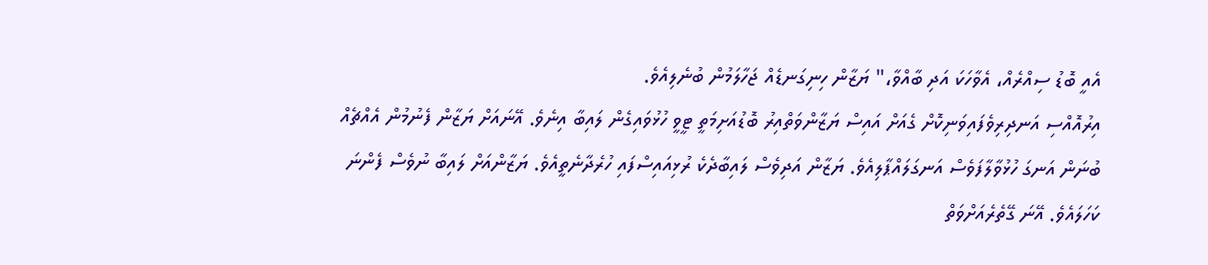އެއީ ބޮޑު ސިއްރެއް، އެވާހަކަ އަދި ބާއްވާ،" ޔަޒާން ހިނިގަނޑެއް ޖަހާލަމުން ބުނެލިއެވެ.
އިރުއޮއްސި އަނދިރިވެފައިވަނިކޮށް ގެއަށް އައިސް ޔަޒާންވަތްއިރު ބޮޑުއަށިމަތީ ޓީވީ ހުޅުވައިގެން ލައިބާ އިނެވެ. އޭނައަށް ޔަޒާން ފެނުމުން އެއްޗެއް ބުނަން އަނގަ ހުޅުވާލާފަވެސް އަނގަލައްޕާލިއެވެ. ޔަޒާން އަދިވެސް ލައިބާދެކެ ރުޅިއައިސްފައި ހުރެދާނެތީއެވެ. ޔަޒާންއަށް ލައިބާ ނުވެސް ފެންނަ ކަހަލައެވެ. އޭނަ ގޭތެރެއަށްވަތް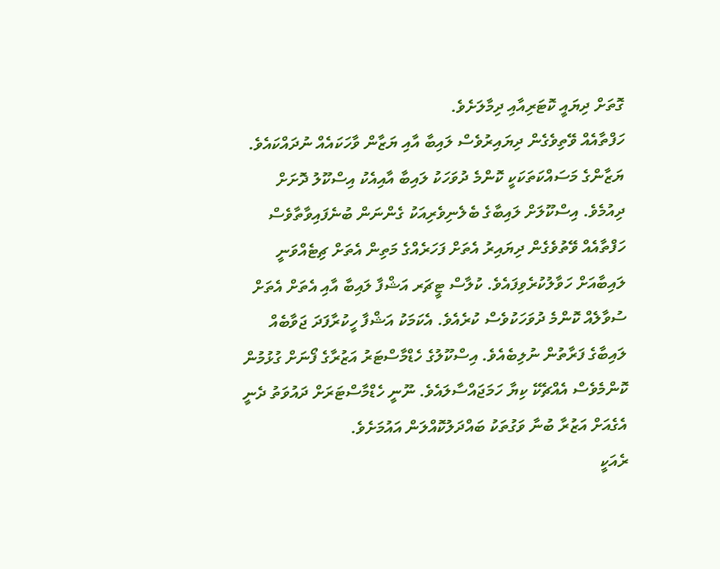ގޮތަށް ދިޔައީ ކޮޓަރިއާއި ދިމާލަށެވެ.
ހަފްތާއެއް ވޭތިވެގެން ދިޔައިރުވެސް ލައިބާ އާއި ޔަޒާން ވާހަކައެއް ނުދައްކައެވެ. ޔަޒާންގެ މަސައްކަތަކަކީ ކޮންމެ ދުވަހަކު ލައިބާ އާއިއެކު އިސްކޫލު ދޮށަށް ދިއުމެވެ. އިސްކޫލަށް ލައިބާގެ ބެލެނިވެރިއަކު ގެންނަން ބުނެފައިވާތާވެސް ހަފްތާއެއް ވޭތުވެގެން ދިޔައިރު އެތަށް ފަހަރެއްގެ މަތިން އެތަށް ޗިޓެއްވަނީ ލައިބާއަށް ހަވާލުކުރެވިފައެވެ. ކުލާސް ޓީޗަރ އަޝްފާ ލައިބާ އާއި އެތަށް އެތަށް ސުވާލެއް ކޮންމެ ދުވަހަކުވެސް ކުރެއެވެ. އެކަމަކު އަޝްފާ ހީކުރާފަދަ ޖަވާބެއް ލައިބާގެ ފަރާތުން ނުލިބެއެވެ. އިސްކޫލުގެ ހެޑްމާސްޓަރު އަޒުރާގެ ފޯނަށް ގުޅުމުން ކޮންމެވެސް އެއްޗެކޭ ކިޔާ ހަމަޖައްސާލައެވެ. ނޫނީ ހެޑްމާސްޓަރަށް ދައުވަތު ދެނީ އެގެއަށް އަޒުރާ ބުނާ ވަގުތަކު ބައްދަލުކޮއްލަން އައުމަށެވެ.
ރެއަކީ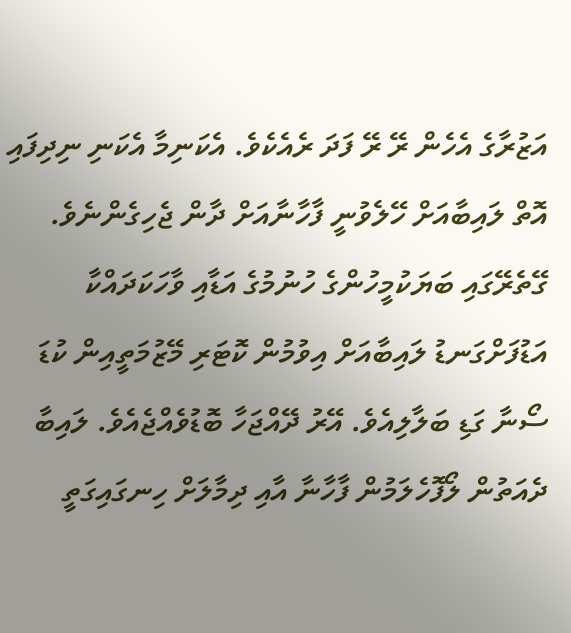އަޒުރާގެ އެހެން ރޭ ރޭ ފަދަ ރެއެކެވެ. އެކަނިމާ އެކަނި ނިދިފައި އޮތް ލައިބާއަށް ހޭލެވުނީ ފާހާނާއަށް ދާން ޖެހިގެންނެވެ. ގޭތެރޭގައި ބަޔަކުމީހުންގެ ހުނުމުގެ އަޑާއި ވާހަކަދައްކާ އަޑުފަށްގަނޑު ލައިބާއަށް އިވުމުން ކޮޓަރި މޭޒުމަތީއިން ކުޑަ ސޯނާ ގަޑި ބަލާލިއެވެ. އޭރު ދޭއްޖަހާ ބޮޑުވެއްޖެއެވެ. ލައިބާ ދެއަތުން ލޯފޮހެލަމުން ފާހާނާ އާއި ދިމާލަށް ހިނގައިގަތީ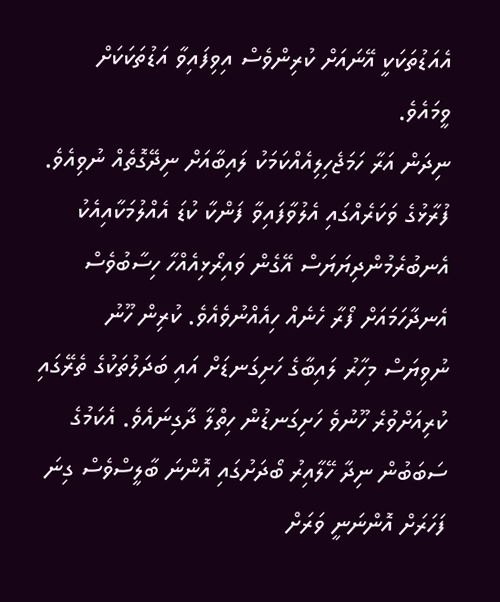އެއަޑުތަކަކީ އޭނައަށް ކުރިންވެސް އިވިފައިވާ އަޑުތަކަކަށް ވީމައެވެ.
ނިދަން އަރާ ހަމަޖެހިލިއެއްކަމަކު ލައިބާއަށް ނިދޭގޮތެއް ނުވިއެވެ. ފުރާޅުގެ ވަކަރެއްގައި އެލުވާފައިވާ ފަންކާ ކުޑަ އެއްލުމަކާއިއެކު އެނބުރެމުންދިޔަޔަސް އޭގެން ވައިރޯޅިއެއްހާ ހިސާބުވެސް އެނދާހަމައަށް ފޯރާ ހެނެއް ހިއެއްނުވެއެވެ. ކުރިން ހޫނު ނުވިޔަސް މިހާރު ލައިބާގެ ހަށިގަނޑަށް އައި ބަދަލުތަކުގެ ތެރޭގައި ކުރިއަށްވުރެ ހޫނުވެ ހަށިގަނޑުން ހިތްލާ ދާގިނައެވެ. އެކަމުގެ ސަބަބުން ނިދާ ހޭލާއިރު ބޯދަށުގައި އޮންނަ ބާލީސްވެސް ގިނަ ފަހަރަށް އޮންނަނީ ވަރަށް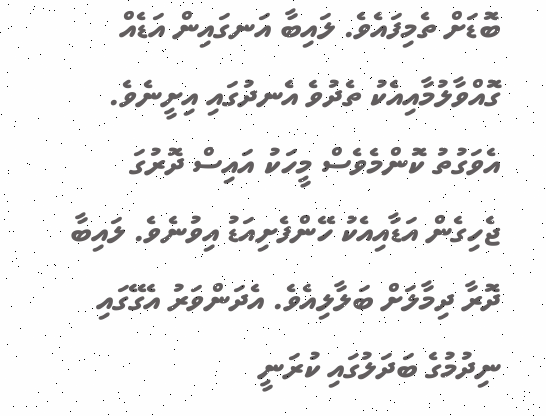ބޮޑަށް ތެމިފައެވެ. ލައިބާ އަނގައިން އަޑެއް ގޮއްވާލުމާއިއެކު ތެދުވެ އެނދުގައި އިށީނެވެ. އެވަގުތު ކޮންމެވެސް މީހަކު އައިސް ދޮރުގަ ޖެހިގެން އަޑާއިއެކު ހޭންފެށިއަޑު އިވުނެވެ. ލައިބާ ދޮރާ ދިމާލަށް ބަލާލިއެވެ. އެދަންވަރު އެގޭގައި ނިދުމުގެ ބަދަލުގައި ކުރަނީ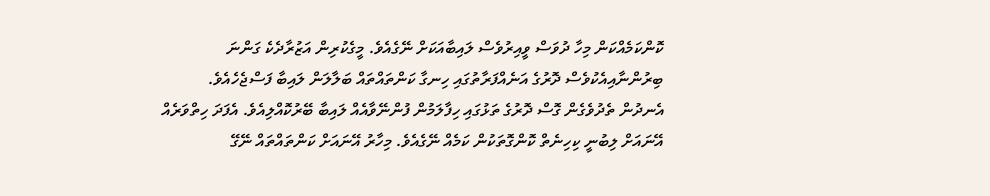ކޮންކަމެއްކަން މިހާ ދުވަސް ވީއިރުވެސް ލައިބާއަކަށް ނޭގެއެވެ. މީގެކުރިން އަޒުރާދެކެ ގަންނަ ބިރުންނާއިއެކުވެސް ދޮރުގެ އަނެއްފަރާތުގައި ހިނގާ ކަންތައްތައް ބަލާލަން ލައިބާ ފަސްޖެހެއެވެ.
އެނދުން ތެދުވެގެން ގޮސް ދޮރުގެ ތަޅުގައި ހިފާލަމުން ފުންނޭވާއެއް ލައިބާ ބޭރުކޮއްލިއެވެ. އެފަދަ ހިތްވަރެއް އޭނައަށް ލިބުނީ ކިހިނެތް ކޮންގޮތަކުން ކަމެއް ނޭގެއެވެ. މިހާރު އޭނައަށް ކަންތައްތައް ނޭގޭ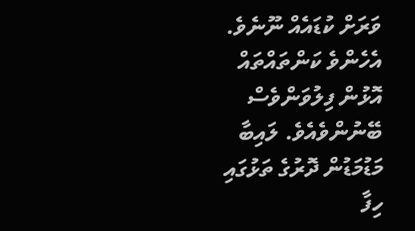ވަރަށް ކުޑައެއް ނޫނެވެ. އެހެންވެ ކަންތައްތައް އޮޅުން ފިލުވަންވެސް ބޭނުންވެއެވެ. ލައިބާ މަޑުމަޑުން ދޮރުގެ ތަޅުގައި ހިފާ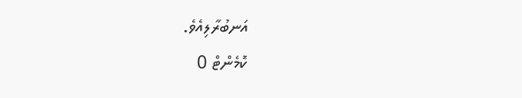އަނބުރާލިއެވެ.
ކޮމެންޓް 0